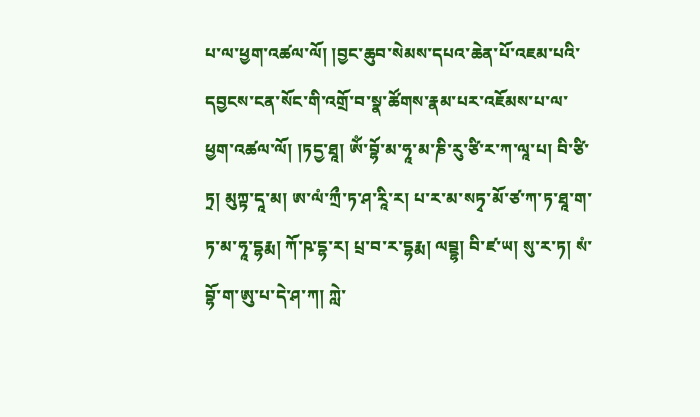པ་ལ་ཕྱག་འཚལ་ལོ། །བྱང་ཆུབ་སེམས་དཔའ་ཆེན་པོ་འཇམ་པའི་དབྱངས་ངན་སོང་གི་འགྲོ་བ་སྣ་ཚོགས་རྣམ་པར་འཇོམས་པ་ལ་ཕྱག་འཚལ་ལོ། །ཏདྱ་ཐཱ། ཨོཾ་བྷོ་མ་ཧཱ་མ་ཎི་རུ་ཙི་ར་ཀ་ལཱ་པ། བི་ཙི་ཏྲ། མུཀྟ་དཱ་མ། ཨ་ལཾ་ཀྲྀ་ཏ་ཤ་རཱི་ར། པ་ར་མ་སཏྭ་མོ་ཙ་ཀ་ཏ་ཐཱ་ག་ཏ་མ་ཧཱ་དྷརྨ། ཀོ་ཥ་དྷ་ར། པྲ་བ་ར་དྷརྨ། ལབྡྷ། བི་ཛ་ཡ། སུ་ར་ཏ། སཾ་བྷོ་ག་ཨུ་པ་དེ་ཤ་ཀ། ཀླེ་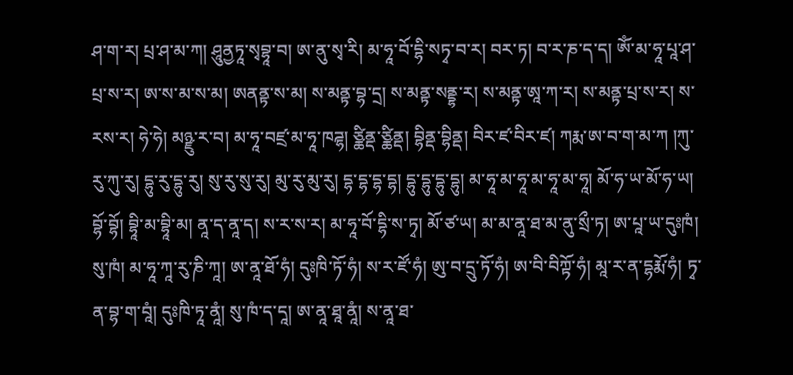ཤ་ག་ར། པྲ་ཤ་མ་ཀ། ཤཱུནྱཏཱ་སྭབྷཱ་བ། ཨ་ནུ་སྭ་རི། མ་ཧཱ་བོ་དྷི་སཏྭ་བ་ར། བར་ཏ། བ་ར་ཎ་ད་ད། ཨོཾ་མ་ཧཱ་པཱ་ཤ་པྲ་ས་ར། ཨ་ས་མ་ས་མ། ཨནནྟ་ས་མ། ས་མནྟ་བྷ་དྲ། ས་མནྟ་སནྡྷ་ར། ས་མནྟ་ཨཱ་ཀ་ར། ས་མནྟ་པྲ་ས་ར། ས་རས་ར། ཧེ་ཧེ། མཉྫུ་ར་བ། མ་ཧཱ་བཛྲ་མ་ཧཱ་ཁཌྷ། ཙྪིནྡ་ཙྪིནྡ། བྷིནྡ་བྷིནྡ། བིར་ཛ་བིར་ཛ། ཀརྨ་ཨ་བ་ག་མ་ཀ །ཀུ་རུ་ཀུ་རུ། དྷུ་རུ་དྷུ་རུ། སུ་རུ་སུ་རུ། མུ་རུ་མུ་རུ། དྷ་དྷ་དྷ་དྷ། དྷུ་དྷུ་དྷུ་དྷུ། མ་ཧཱ་མ་ཧཱ་མ་ཧཱ་མ་ཧཱ། མོ་ཧ་ཡ་མོ་ཧ་ཡ། བྷོ་བྷོ། བྷཱི་མ་བྷཱི་མ། ནཱ་ད་ནཱ་ད། ས་ར་ས་ར། མ་ཧཱ་བོ་དྷི་ས་ཏྭ། མོ་ཙ་ཡ། མ་མ་ནཱ་ཐ་མ་ནུ་སྲྀ་ཏ། ཨ་པཱ་ཡ་དུཿཁཾ། སུ་ཁཾ། མ་ཧཱ་ཀཱ་རུ་ཎི་ཀཱ། ཨ་ནཱ་ཐོ་ཧཾ། དུཿཁི་ཏོ་ཧཾ། ས་ར་ཛོ་ཧཾ། ཨུ་བ་དྲུ་ཏོ་ཧཾ། ཨ་བི་བིཀྟོ་ཧཾ། མཱ་ར་ན་དྷརྨོ་ཧཾ། ཏྭ་ན་བྷ་ག་བཱཾ། དུཿཁི་ཏཱ་ནཱཾ། སུ་ཁཾ་ད་དཱ། ཨ་ནཱ་ཐཱ་ནཱཾ། ས་ནཱ་ཐ་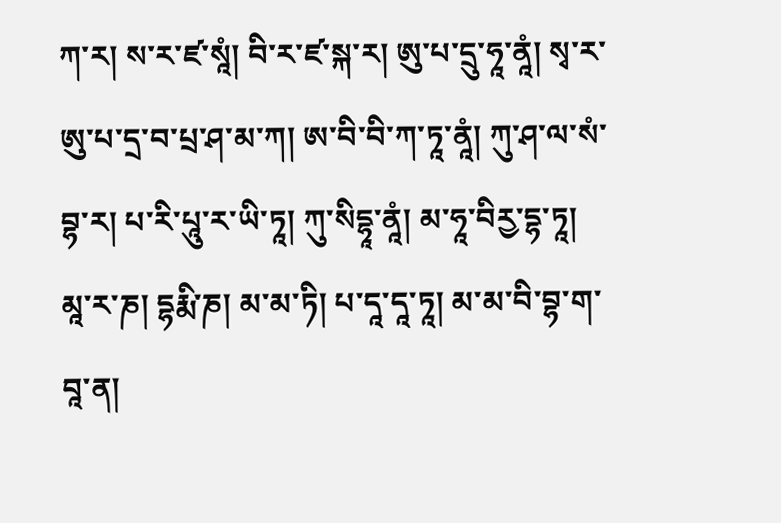ཀ་ར། ས་ར་ཛ་སཱཾ། བི་ར་ཛ་སྐ་ར། ཨུ་པ་དྲུ་ཧཱ་ནཱཾ། སྭ་ར་ཨུ་པ་དྲ་བ་པྲ་ཤ་མ་ཀ། ཨ་བི་བི་ཀ་ཏཱ་ནཱཾ། ཀུ་ཤ་ལ་སཾ་བྷ་ར། པ་རི་པཱུ་ར་ཡི་ཏཱ། ཀུ་སིདྷཱ་ནཱཾ། མ་ཧཱ་བིརྱ་དྷ་ཏཱ། མཱ་ར་ཎ། དྷརྨི་ཎ། མ་མ་ཏི། པ་དཱ་དཱ་ཏཱ། མ་མ་བི་བྷ་ག་བཱ་ན།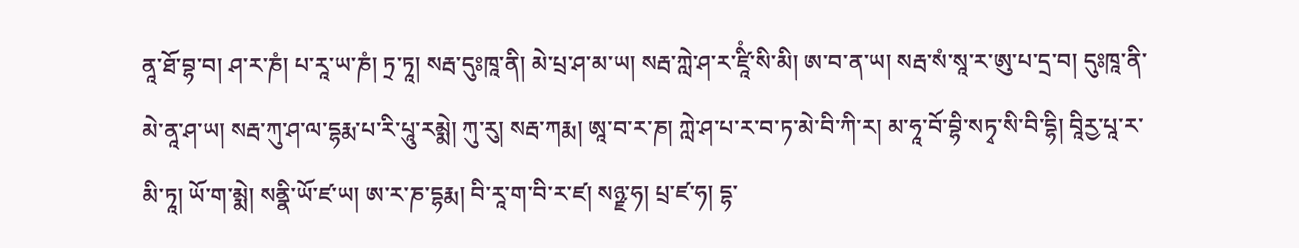ནཱ་ཐོ་བྷ་བ། ཤ་ར་ཎཾ། པ་རཱ་ཡ་ཎཾ། ཏྲ་ཏཱ། སརྦ་དུཿཁཱ་ནི། མེ་པྲ་ཤ་མ་ཡ། སརྦ་ཀླེ་ཤ་ར་ཛཱིཾ་སི་མི། ཨ་བ་ན་ཡ། སརྦ་སཾ་སཱ་ར་ཨུ་པ་དྲ་བ། དུཿཁཱ་ནི་མེ་ནཱ་ཤ་ཡ། སརྦ་ཀུ་ཤ་ལ་དྷརྨ་པ་རི་པཱུ་རམྨེ། ཀུ་རུ། སརྦ་ཀརྨ། ཨཱ་བ་ར་ཎ། ཀླེ་ཤ་པ་ར་བ་ཏ་མེ་བི་ཀི་ར། མ་ཧཱ་བོ་བྷི་སཏྭ་སི་བི་དྷི། བཱིརྱ་པཱ་ར་མི་ཏཱ། ཡོ་ག་མྨེ། སནྣི་ཡོ་ཛ་ཡ། ཨ་ར་ཎ་དྷརྨ། བི་རཱ་ག་བི་ར་ཛ། སཉྫ་ཧ། པྲ་ཛ་ཧ། དྷ་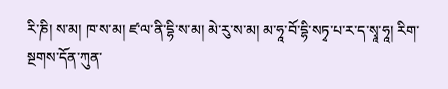རི་ཎི། ས་མ། ཁ་ས་མ། ཛ་ལ་ནི་དྷི་ས་མ། མེ་རུ་ས་མ། མ་ཧཱ་བོ་དྷི་སཏྭ་པ་ར་ད་སྭཱ་ཧཱ། རིག་སྔགས་དོན་ཀུན་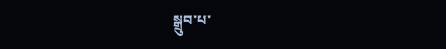སྒྲུབ་པ་